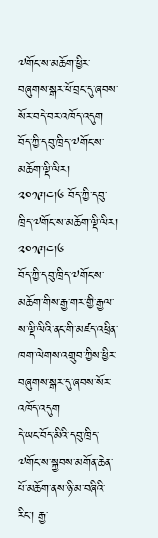༧གོང་ས་མཆོག་ཕྱིར་བཞུགས་སྒར་ཕོ་བྲང་དུ་ཞབས་སོར་བདེ་བར་འཁོད་འདུག
བོད་ཀྱི་དབུ་ཁྲིད་༧གོང་ས་མཆོག་ལྡི་ལིར། ༢༠༡༩།༤།༦ བོད་ཀྱི་དབུ་ཁྲིད་༧གོང་ས་མཆོག་ལྡི་ལིར། ༢༠༡༩།༤།༦
བོད་ཀྱི་དབུ་ཁྲིད་༧གོང་ས་མཆོག་གིས་རྒྱ་གར་གྱི་རྒྱལ་ས་ལྡི་ལིའི་ནང་གི་མཛད་འཕྲིན་ཁག་ལེགས་འགྲུབ་ཀྱིས་ཕྱིར་བཞུགས་སྒར་དུ་ཞབས་སོར་འཁོད་འདུག
དེ་ཡང་བོད་མིའི་དབུ་ཁྲིད་༧གོང་ས་སྐྱབས་མགོན་ཆེན་པོ་མཆོག་ནས་ཉི་མ་བཞིའི་རིང་། རྒྱ་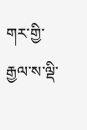གར་གྱི་རྒྱལ་ས་ལྡི་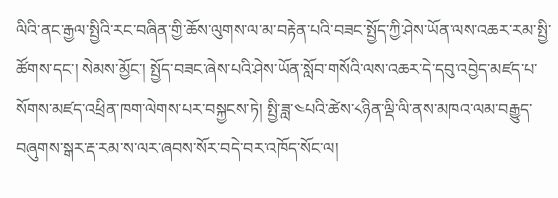ལིའི་ནང་རྒྱལ་སྤྱིའི་རང་བཞིན་གྱི་ཆོས་ལུགས་ལ་མ་བརྟེན་པའི་བཟང་སྤྱོད་ཀྱི་ཤེས་ཡོན་ལས་འཆར་རམ་སྤྱི་ཚོགས་དང་། སེམས་མྱོང་། སྤྱོད་བཟང་ཞེས་པའི་ཤེས་ཡོན་སློབ་གསོའི་ལས་འཆར་དེ་དབུ་འབྱེད་མཛད་པ་སོགས་མཛད་འཕྲིན་ཁག་ལེགས་པར་བསྐྱངས་ཏེ། སྤྱི་ཟླ་༤པའི་ཚེས་༨ཉིན་ལྡི་ལི་ནས་མཁའ་ལམ་བརྒྱུད་བཞུགས་སྒར་རྡ་རམ་ས་ལར་ཞབས་སོར་བདེ་བར་འཁོད་སོང་ལ།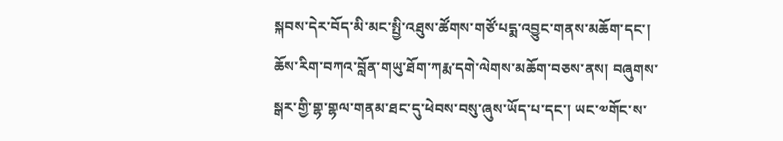སྐབས་དེར་བོད་མི་མང་སྤྱི་འཐུས་ཚོགས་གཙོ་པདྨ་འབྱུང་གནས་མཆོག་དང་། ཆོས་རིག་བཀའ་བློན་གཡུ་ཐོག་ཀརྨ་དགེ་ལེགས་མཆོག་བཅས་ནས། བཞུགས་སྒར་གྱི་གྷ་གྷལ་གནམ་ཐང་དུ་ཕེབས་བསུ་ཞུས་ཡོད་པ་དང་། ཡང་༧གོང་ས་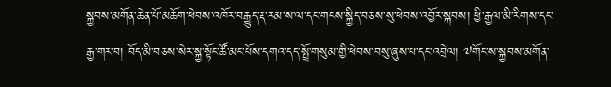སྐྱབས་མགོན་ཆེན་པོ་མཆོག་ཕེབས་འཁོར་བརྒྱུད་རྡ་རམ་ས་ལ་དང་གངས་སྐྱིད་བཅས་སུ་ཕེབས་འབྱོར་སྐབས། ཕྱི་རྒྱལ་མི་རིགས་དང་རྒྱ་གར་བ། བོད་མི་བཅས་སེར་སྐྱ་སྟོང་ཚོ་མང་པོས་དགའ་དད་སྤྲོ་གསུམ་གྱི་ཕེབས་བསུ་ཞུས་པ་དང་འབྲེལ། ༧གོང་ས་སྐྱབས་མགོན་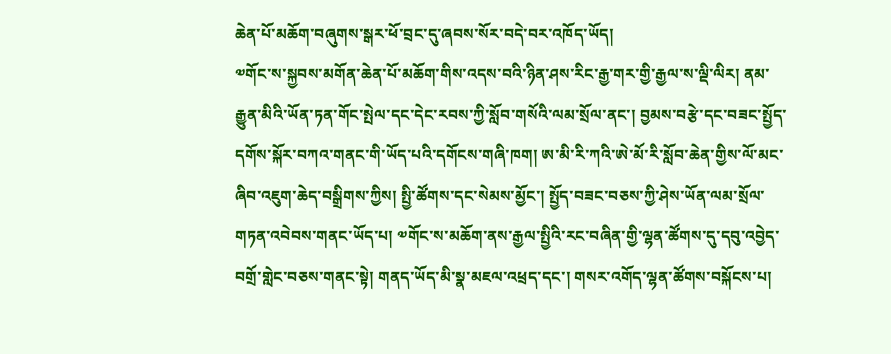ཆེན་པོ་མཆོག་བཞུགས་སྒར་ཕོ་བྲང་དུ་ཞབས་སོར་བདེ་བར་འཁོད་ཡོད།
༧གོང་ས་སྐྱབས་མགོན་ཆེན་པོ་མཆོག་གིས་འདས་བའི་ཉིན་ཤས་རིང་རྒྱ་གར་གྱི་རྒྱལ་ས་ལྡི་ལིར། ནམ་རྒྱུན་མིའི་ཡོན་ཏན་གོང་སྤེལ་དང་དེང་རབས་ཀྱི་སློབ་གསོའི་ལམ་སྲོལ་ནང་། བྱམས་བརྩེ་དང་བཟང་སྤྱོད་དགོས་སྐོར་བཀའ་གནང་གི་ཡོད་པའི་དགོངས་གཞི་ཁག། ཨ་མི་རི་ཀའི་ཨེ་མོ་རི་སློབ་ཆེན་གྱིས་ལོ་མང་ཞིབ་འཇུག་ཆེད་བསྒྲིགས་ཀྱིས། སྤྱི་ཚོགས་དང་སེམས་མྱོང་། སྤྱོད་བཟང་བཅས་ཀྱི་ཤེས་ཡོན་ལམ་སྲོལ་གཏན་འབེབས་གནང་ཡོད་པ། ༧གོང་ས་མཆོག་ནས་རྒྱལ་སྤྱིའི་རང་བཞིན་གྱི་ལྷན་ཚོགས་དུ་དབུ་འབྱེད་བགྲོ་གླེང་བཅས་གནང་སྟེ། གནད་ཡོད་མི་སྣ་མཇལ་འཕྲད་དང་། གསར་འགོད་ལྷན་ཚོགས་བསྐོངས་པ།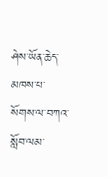ཤེས་ཡོན་ཆེད་མཁས་པ་སོགས་ལ་བཀའ་སློབ་ལམ་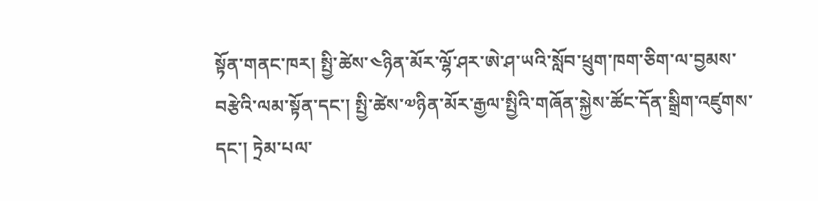སྟོན་གནང་ཁར། སྤྱི་ཚེས་༤ཉིན་མོར་ལྷོ་ཤར་ཨེ་ཤ་ཡའི་སློབ་ཕྲུག་ཁག་ཅིག་ལ་བྱམས་བརྩེའི་ལམ་སྟོན་དང་། སྤྱི་ཚེས་༧ཉིན་མོར་རྒྱལ་སྤྱིའི་གཞོན་སྐྱེས་ཚོང་དོན་སྒྲིག་འཛུགས་དང་། ཏྲེམ་པལ་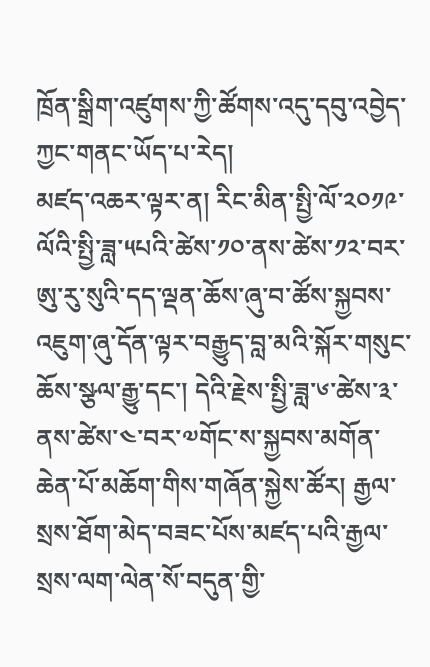ཁྲོན་སྒྲིག་འཛུགས་ཀྱི་ཚོགས་འདུ་དབུ་འབྱེད་ཀྱང་གནང་ཡོད་པ་རེད།
མཛད་འཆར་ལྟར་ན། རིང་མིན་སྤྱི་ལོ་༢༠༡༩་ལོའི་སྤྱི་ཟླ་༥པའི་ཚེས་༡༠་ནས་ཚེས་༡༢་བར་ཨུ་རུ་སུའི་དད་ལྡན་ཆོས་ཞུ་བ་ཚོས་སྐྱབས་འཇུག་ཞུ་དོན་ལྟར་བརྒྱུད་བླ་མའི་སྐོར་གསུང་ཆོས་སྩལ་རྒྱུ་དང་། དེའི་རྗེས་སྤྱི་ཟླ་༦་ཚེས་༣་ནས་ཚེས་༤་བར་༧གོང་ས་སྐྱབས་མགོན་ཆེན་པོ་མཆོག་གིས་གཞོན་སྐྱེས་ཚོར། རྒྱལ་སྲས་ཐོག་མེད་བཟང་པོས་མཛད་པའི་རྒྱལ་སྲས་ལག་ལེན་སོ་བདུན་གྱི་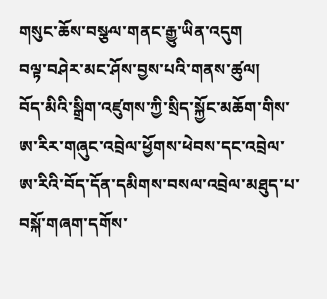གསུང་ཆོས་བསྩལ་གནང་རྒྱུ་ཡིན་འདུག
བལྟ་བཤེར་མང་ཤོས་བྱས་པའི་གནས་ཚུལ།
བོད་མིའི་སྒྲིག་འཛུགས་ཀྱི་སྲིད་སྐྱོང་མཆོག་གིས་ཨ་རིར་གཞུང་འབྲེལ་ཕྱོགས་ཕེབས་དང་འབྲེལ་ཨ་རིའི་བོད་དོན་དམིགས་བསལ་འབྲེལ་མཐུད་པ་བསྐོ་གཞག་དགོས་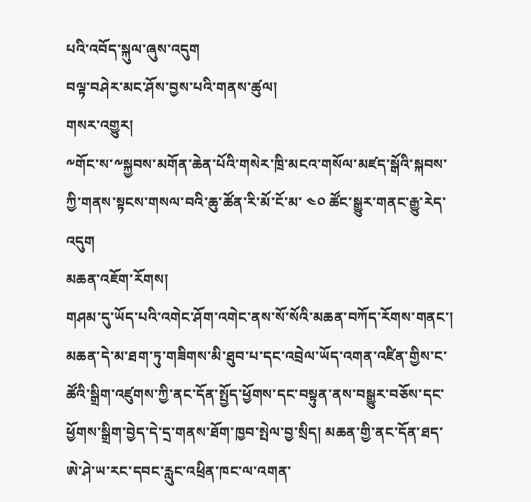པའི་འབོད་སྐུལ་ཞུས་འདུག
བལྟ་བཤེར་མང་ཤོས་བྱས་པའི་གནས་ཚུལ།
གསར་འགྱུར།
༸གོང་ས་༸སྐྱབས་མགོན་ཆེན་པོའི་གསེར་ཁྲི་མངའ་གསོལ་མཛད་སྒོའི་སྐབས་ཀྱི་གནས་སྟངས་གསལ་བའི་ཆུ་ཚོན་རི་མོ་ངོ་མ་ ༤༠ ཚོང་སྒྱུར་གནང་རྒྱུ་རེད་འདུག
མཆན་འཇོག་རོགས།
གཤམ་དུ་ཡོད་པའི་འགེང་ཤོག་འགེང་ནས་སོ་སོའི་མཆན་བཀོད་རོགས་གནང་། མཆན་དེ་མ་ཐག་ཏུ་གཟིགས་མི་ཐུབ་པ་དང་འབྲེལ་ཡོད་འགན་འཛིན་གྱིས་ང་ཚོའི་སྒྲིག་འཛུགས་ཀྱི་ནང་དོན་སྤྱོད་ཕྱོགས་དང་བསྟུན་ནས་བསྒྱུར་བཅོས་དང་ཕྱོགས་སྒྲིག་བྱེད་དེ་དྲ་གནས་ཐོག་ཁྱབ་སྤེལ་བྱ་སྲིད། མཆན་གྱི་ནང་དོན་ཐད་ཨེ་ཤེ་ཡ་རང་དབང་རླུང་འཕྲིན་ཁང་ལ་འགན་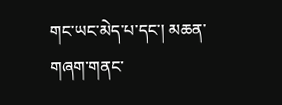གང་ཡང་མེད་པ་དང་། མཆན་གཞག་གནང་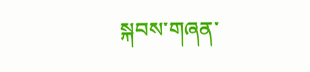སྐབས་གཞན་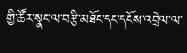གྱི་ཚོར་སྣང་ལ་བརྩི་མཐོང་དང་དངོས་འབྲེལ་ལ་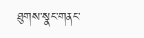ཐུགས་སྣང་གནང་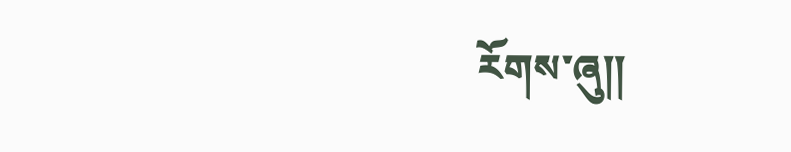རོགས་ཞུ༎